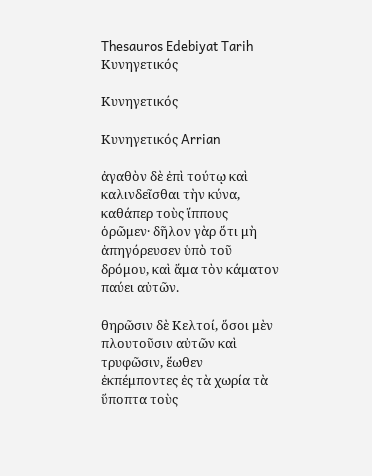Thesauros Edebiyat Tarih Κυνηγετικός

Κυνηγετικός

Κυνηγετικός Arrian

ἀγαθὸν δὲ ἐπὶ τούτῳ καὶ καλινδεῖσθαι τὴν κύνα, καθάπερ τοὺς ἵππους ὁρῶμεν· δῆλον γὰρ ὅτι μὴ ἀπηγόρευσεν ὑπὸ τοῦ δρόμου, καὶ ἅμα τὸν κάματον παύει αὐτῶν.

θηρῶσιν δὲ Κελτοί, ὅσοι μὲν πλουτοῦσιν αὐτῶν καὶ τρυφῶσιν, ἕωθεν ἐκπέμποντες ἐς τὰ χωρία τὰ ὕποπτα τοὺς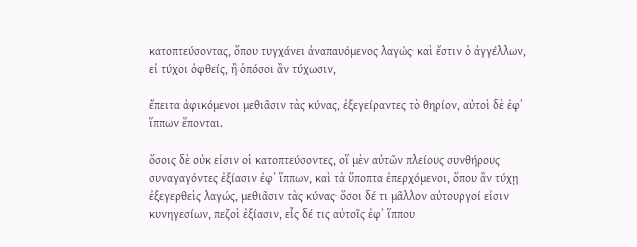κατοπτεύσοντας, ὅπου τυγχάνει ἀναπαυόμενος λαγώς· καὶ ἔστιν ὁ ἀγγέλλων, εἰ τύχοι ὀφθείς, ἢ ὁπόσοι ἂν τύχωσιν,

ἔπειτα ἀφικόμενοι μεθιᾶσιν τὰς κύνας, ἐξεγείραντες τὸ θηρίον, αὐτοὶ δὲ ἐφʼ ἵππων ἕπονται.

ὅσοις δὲ οὐκ εἰσιν οἱ κατοπτεύσοντες, οἵ μὲν αὐτῶν πλείους συνθήρους συναγαγόντες ἐξίασιν ἐφʼ ἵππων, καὶ τὰ ὕποπτα ἐπερχόμενοι, ὅπου ἂν τύχῃ ἐξεγερθεὶς λαγώς, μεθιᾶσιν τὰς κύνας· ὅσοι δέ τι μᾶλλον αὐτουργοί εἰσιν κυνηγεσίων, πεζοὶ ἐξίασιν, εἷς δέ τις αὐτοῖς ἐφʼ ἵππου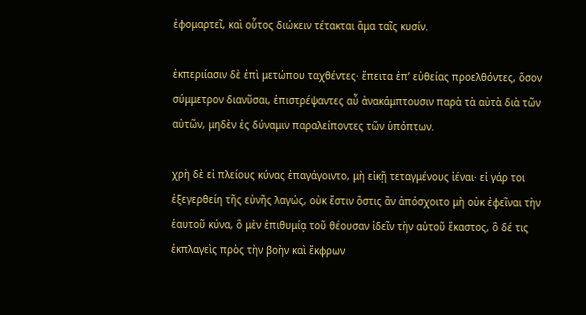ἐφομαρτεῖ, καὶ οὗτος διώκειν τέτακται ἅμα ταῖς κυσίν.

ἐκπεριίασιν δὲ ἐπὶ μετώπου ταχθέντες· ἔπειτα ἐπʼ εὐθείας προελθόντες, ὅσον σύμμετρον διανῦσαι, ἐπιστρέψαντες αὖ ἀνακάμπτουσιν παρὰ τὰ αὐτὰ διὰ τῶν αὐτῶν, μηδὲν ἐς δύναμιν παραλείποντες τῶν ὑπόπτων.

χρὴ δὲ εἰ πλείους κύνας ἐπαγάγοιντο, μὴ εἰκῇ τεταγμένους ἰέναι· εἰ γάρ τοι ἐξεγερθείη τῆς εὐνῆς λαγώς, οὐκ ἔστιν ὅστις ἂν ἀπόσχοιτο μὴ οὐκ ἐφεῖναι τὴν ἑαυτοῦ κύνα, ὃ μὲν ἐπιθυμίᾳ τοῦ θέουσαν ἰδεῖν τὴν αὑτοῦ ἕκαστος, ὃ δέ τις ἐκπλαγεὶς πρὸς τὴν βοὴν καὶ ἔκφρων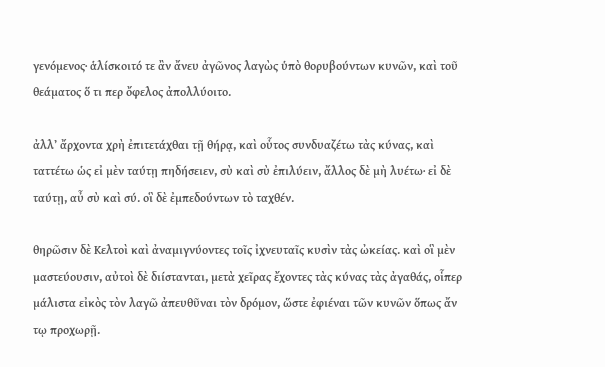γενόμενος· ἁλίσκοιτό τε ἂν ἄνευ ἀγῶνος λαγὼς ὑπὸ θορυβούντων κυνῶν, καὶ τοῦ θεάματος ὅ τι περ ὄφελος ἀπολλύοιτο.

ἀλλʼ ἄρχοντα χρὴ ἐπιτετάχθαι τῇ θήρᾳ, καὶ οὗτος συνδυαζέτω τὰς κύνας, καὶ ταττέτω ὡς εἰ μὲν ταύτῃ πηδήσειεν, σὺ καὶ σὺ ἐπιλύειν, ἄλλος δὲ μὴ λυέτω· εἰ δὲ ταύτῃ, αὖ σὺ καὶ σύ. οἳ δὲ ἐμπεδούντων τὸ ταχθέν.

θηρῶσιν δὲ Κελτοὶ καὶ ἀναμιγνύοντες τοῖς ἰχνευταῖς κυσὶν τὰς ὠκείας. καὶ οἳ μὲν μαστεύουσιν, αὐτοὶ δὲ διίστανται, μετὰ χεῖρας ἔχοντες τὰς κύνας τὰς ἀγαθάς, οἷπερ μάλιστα εἰκὸς τὸν λαγῶ ἀπευθῦναι τὸν δρόμον, ὥστε ἐφιέναι τῶν κυνῶν ὅπως ἄν τῳ προχωρῇ.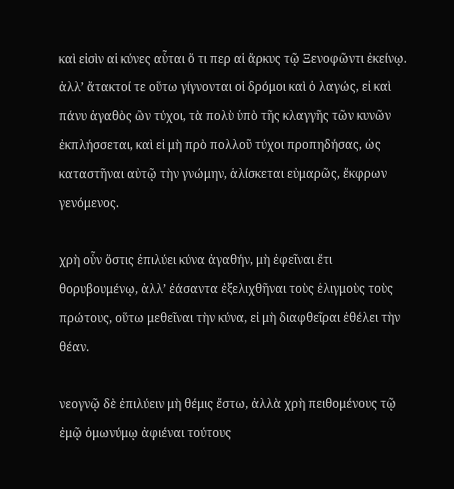καὶ εἰσὶν αἱ κύνες αὗται ὅ τι περ αἱ ἄρκυς τῷ Ξενοφῶντι ἐκείνῳ. ἀλλʼ ἄτακτοί τε οὕτω γίγνονται οἱ δρόμοι καὶ ὁ λαγώς, εἰ καὶ πάνυ ἀγαθὸς ὢν τύχοι, τὰ πολὺ ὑπὸ τῆς κλαγγῆς τῶν κυνῶν ἐκπλήσσεται, καὶ εἰ μὴ πρὸ πολλοῦ τύχοι προπηδήσας, ὡς καταστῆναι αὐτῷ τὴν γνώμην, ἁλίσκεται εὐμαρῶς, ἔκφρων γενόμενος.

χρὴ οὗν ὅστις ἐπιλύει κύνα ἀγαθήν, μὴ ἐφεῖναι ἔτι θορυβουμένῳ, ἀλλʼ ἐάσαντα ἐξελιχθῆναι τοὺς ἑλιγμοὺς τοὺς πρώτους, οὕτω μεθεῖναι τὴν κύνα, εἰ μὴ διαφθεῖραι ἐθέλει τὴν θέαν.

νεογνῷ δὲ ἐπιλύειν μὴ θέμις ἔστω, ἀλλὰ χρὴ πειθομένους τῷ ἐμῷ ὁμωνύμῳ ἀφιέναι τούτους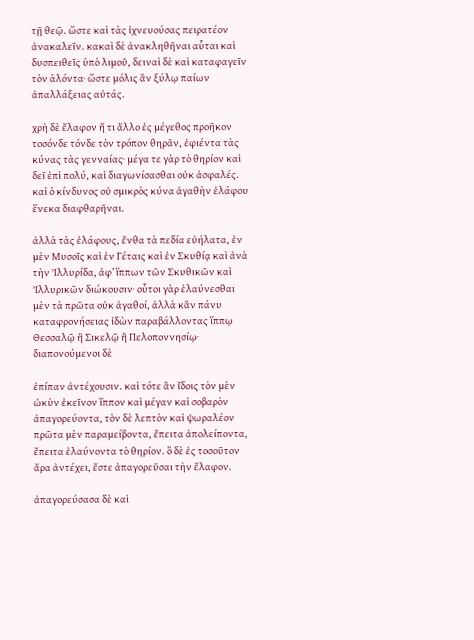τῇ θεῷ. ὥστε καὶ τὰς ἰχνευούσας πειρατέον ἀνακαλεῖν. κακαὶ δὲ ἀνακληθῆναι αὗται καὶ δυσπειθεῖς ὑπὸ λιμοῦ, δειναὶ δὲ καὶ καταφαγεῖν τὸν ἁλόντα· ὥστε μόλις ἂν ξύλῳ παίων ἀπαλλάξειας αὐτάς.

χρὴ δὲ ἔλαφον ἤ τι ἄλλο ἐς μέγεθος προῆκον τοσόνδε τόνδε τὸν τρόπον θηρᾶν, ἐφιέντα τὰς κύνας τὰς γενναίας· μέγα τε γὰρ τὸ θηρίον καὶ δεῖ ἐπὶ πολύ, καὶ διαγωνίσασθαι οὐκ ἀσφαλές. καὶ ὁ κίνδυνος οὐ σμικρὸς κύνα ἀγαθὴν ἐλάφου ἕνεκα διαφθαρῆναι.

ἀλλὰ τὰς ἐλάφους, ἔνθα τὰ πεδία εὐήλατα, ἐν μὲν Μυσοῖς καὶ ἐν Γέταις καὶ ἐν Σκυθίᾳ καὶ ἀνὰ τὴν Ἰλλυρίδα, ἀφʼ ἵππων τῶν Σκυθικῶν καὶ Ἰλλυρικῶν διώκουσιν· οὗτοι γὰρ ἐλαύνεσθαι μὲν τὰ πρῶτα οὐκ ἀγαθοί, ἀλλὰ κἂν πάνυ καταφρονήσειας ἰδὼν παραβάλλοντας ἵππῳ Θεσσαλῷ ἢ Σικελῷ ἢ Πελοποννησίῳ· διαπονούμενοι δὲ

ἐπίπαν ἀντέχουσιν. καὶ τότε ἂν ἴδοις τὸν μὲν ὠκὺν ἐκεῖνον ἵππον καὶ μέγαν καὶ σοβαρὸν ἀπαγορεύοντα, τὸν δὲ λεπτὸν καὶ ψωραλέον πρῶτα μὲν παραμείβοντα, ἔπειτα ἀπολείποντα, ἔπειτα ἐλαύνοντα τὸ θηρίον. ὃ δὲ ἐς τοσοῦτον ἄρα ἀντέχει, ἔστε ἀπαγορεῦσαι τὴν ἔλαφον.

ἀπαγορεύσασα δὲ καὶ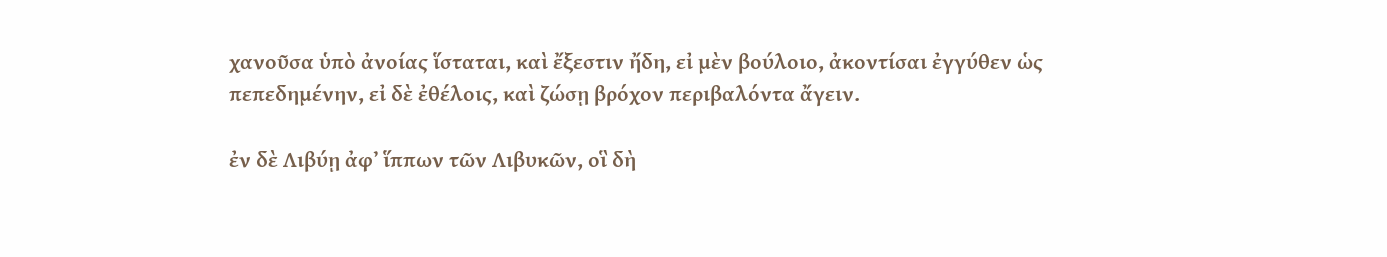χανοῦσα ὑπὸ ἀνοίας ἵσταται, καὶ ἔξεστιν ἤδη, εἰ μὲν βούλοιο, ἀκοντίσαι ἐγγύθεν ὡς πεπεδημένην, εἰ δὲ ἐθέλοις, καὶ ζώσῃ βρόχον περιβαλόντα ἄγειν.

ἐν δὲ Λιβύῃ ἀφʼ ἵππων τῶν Λιβυκῶν, οἳ δὴ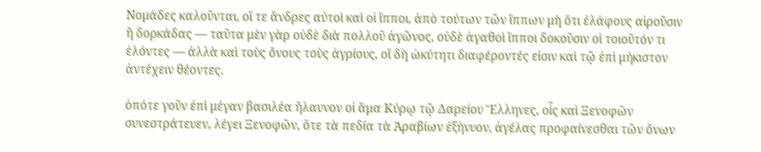Νομάδες καλοῦνται, οἵ τε ἄνδρες αὐτοὶ καὶ οἱ ἵπποι, ἀπὸ τούτων τῶν ἵππων μὴ ὅτι ἐλάφους αἱροῦσιν ἢ δορκάδας — ταῦτα μὲν γὰρ οὐδὲ διὰ πολλοῦ ἀγῶνος, οὐδὲ ἀγαθοὶ ἵπποι δοκοῦσιν οἱ τοιοῦτόν τι ἑλόντες — ἀλλὰ καὶ τοὺς ὄνους τοὺς ἀγρίους, οἳ δὴ ὠκύτητι διαφέροντές εἰσιν καὶ τῷ ἐπὶ μήκιστον ἀντέχειν θέοντες.

ὁπότε γοῦν ἐπὶ μέγαν βασιλέα ἤλαυνον οἱ ἅμα Κύρῳ τῷ Δαρείου Ἕλληνες, οἷς καὶ Ξενοφῶν συνεστράτευεν, λέγει Ξενοφῶν, ὅτε τὰ πεδία τὰ Ἀραβίων ἐξήνυον, ἀγέλας προφαίνεσθαι τῶν ὄνων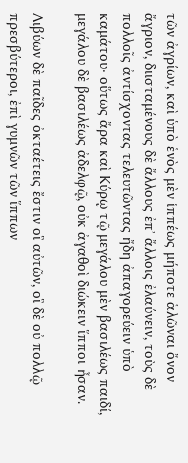τῶν ἀγρίων, καὶ ὑπὸ ἑνὸς μὲν ἱππέως μήποτε ἁλῶναι ὄνον ἄγριον, διισταμένους δὲ ἄλλους ἐπʼ ἄλλοις ἐλαύνειν, τοὺς δὲ πολλοῖς ἀντίσχοντας τελευτῶντας ἤδη ἀπαγορεύειν ὑπὸ καμάτου· οὕτως ἄρα καὶ Κύρῳ τῷ μεγάλου μὲν βασιλέως παιδί, μεγάλου δὲ βασιλέως ἀδελφῷ, οὐκ ἀγαθοὶ διώκειν ἵπποι ἦσαν.

Λιβύων δὲ παῖδες ὀκταέτεις ἔστιν οἳ αὐτῶν, οἳ δὲ οὐ πολλῷ πρεσβύτεροι, ἐπὶ γυμνῶν τῶν ἵππων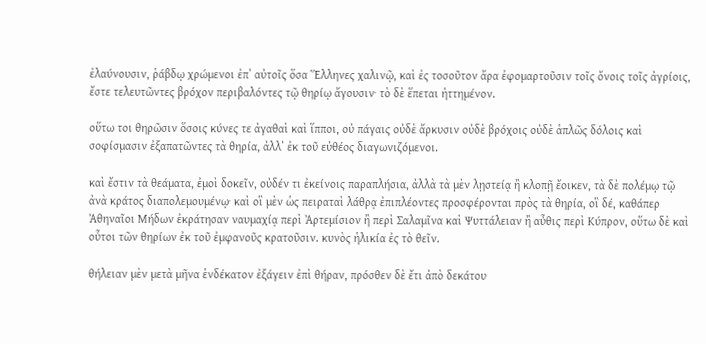ἐλαύνουσιν, ῥάβδῳ χρώμενοι ἐπʼ αὐτοῖς ὅσα Ἕλληνες χαλινῷ, καὶ ἐς τοσοῦτον ἄρα ἐφομαρτοῦσιν τοῖς ὄνοις τοῖς ἀγρίοις, ἔστε τελευτῶντες βρόχον περιβαλόντες τῷ θηρίῳ ἄγουσιν· τὸ δὲ ἕπεται ἡττημένον.

οὕτω τοι θηρῶσιν ὅσοις κύνες τε ἀγαθαὶ καὶ ἵπποι, οὐ πάγαις οὐδὲ ἄρκυσιν οὐδὲ βρόχοις οὐδὲ ἁπλῶς δόλοις καὶ σοφίσμασιν ἐξαπατῶντες τὰ θηρία, ἀλλʼ ἐκ τοῦ εὐθέος διαγωνιζόμενοι.

καὶ ἔστιν τὰ θεάματα, ἐμοὶ δοκεῖν, οὐδέν τι ἐκείνοις παραπλήσια, ἀλλὰ τὰ μὲν λῃστείᾳ ἢ κλοπῇ ἔοικεν, τὰ δὲ πολέμῳ τῷ ἀνὰ κράτος διαπολεμουμένῳ· καὶ οἳ μὲν ὡς πειραταὶ λάθρᾳ ἐπιπλέοντες προσφέρονται πρὸς τὰ θηρία, οἳ δέ, καθάπερ Ἀθηναῖοι Μήδων ἐκράτησαν ναυμαχίᾳ περὶ Ἀρτεμίσιον ἢ περὶ Σαλαμῖνα καὶ Ψυττάλειαν ἢ αὖθις περὶ Κύπρον, οὕτω δὲ καὶ οὗτοι τῶν θηρίων ἐκ τοῦ ἐμφανοῦς κρατοῦσιν. κυνὸς ἡλικία ἐς τὸ θεῖν.

θήλειαν μὲν μετὰ μῆνα ἑνδέκατον ἐξάγειν ἐπὶ θήραν, πρόσθεν δὲ ἔτι ἀπὸ δεκάτου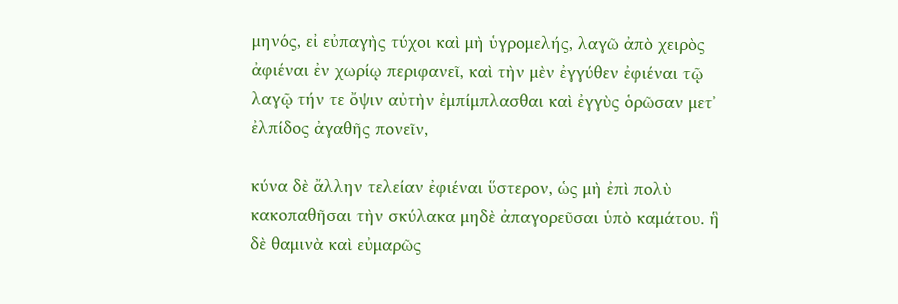μηνός, εἰ εὐπαγὴς τύχοι καὶ μὴ ὑγρομελής, λαγῶ ἀπὸ χειρὸς ἀφιέναι ἐν χωρίῳ περιφανεῖ, καὶ τὴν μὲν ἐγγύθεν ἐφιέναι τῷ λαγῷ τήν τε ὄψιν αὐτὴν ἐμπίμπλασθαι καὶ ἐγγὺς ὁρῶσαν μετʼ ἐλπίδος ἀγαθῆς πονεῖν,

κύνα δὲ ἄλλην τελείαν ἐφιέναι ὕστερον, ὡς μὴ ἐπὶ πολὺ κακοπαθῆσαι τὴν σκύλακα μηδὲ ἀπαγορεῦσαι ὑπὸ καμάτου. ἣ δὲ θαμινὰ καὶ εὐμαρῶς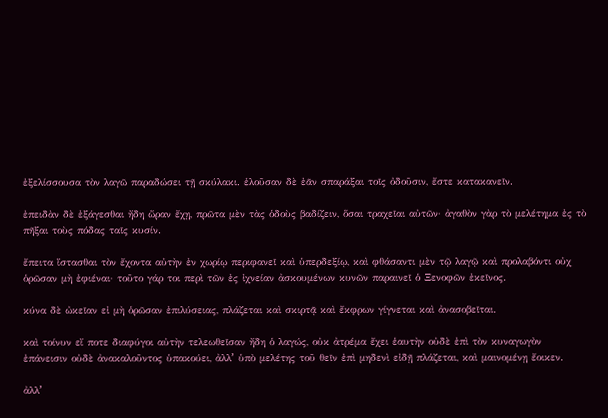ἐξελίσσουσα τὸν λαγῶ παραδώσει τῇ σκύλακι. ἑλοῦσαν δὲ ἐᾶν σπαράξαι τοῖς ὀδοῦσιν, ἔστε κατακανεῖν.

ἐπειδὰν δὲ ἐξάγεσθαι ἤδη ὥραν ἔχῃ, πρῶτα μὲν τὰς ὁδοὺς βαδίζειν, ὅσαι τραχεῖαι αὐτῶν· ἀγαθὸν γὰρ τὸ μελέτημα ἐς τὸ πῆξαι τοὺς πόδας ταῖς κυσίν.

ἔπειτα ἵστασθαι τὸν ἔχοντα αὐτὴν ἐν χωρίῳ περιφανεῖ καὶ ὑπερδεξίῳ, καὶ φθάσαντι μὲν τῷ λαγῷ καὶ προλαβόντι οὐχ ὁρῶσαν μὴ ἐφιέναι· τοῦτο γάρ τοι περὶ τῶν ἐς ἰχνείαν ἀσκουμένων κυνῶν παραινεῖ ὁ Ξενοφῶν ἐκεῖνος.

κύνα δὲ ὠκεῖαν εἰ μὴ ὁρῶσαν ἐπιλύσειας, πλάζεται καὶ σκιρτᾷ καὶ ἔκφρων γίγνεται καὶ ἀνασοβεῖται.

καὶ τοίνυν εἴ ποτε διαφύγοι αὐτὴν τελεωθεῖσαν ἤδη ὁ λαγώς, οὐκ ἀτρέμα ἔχει ἑαυτὴν οὐδὲ ἐπὶ τὸν κυναγωγὸν ἐπάνεισιν οὐδὲ ἀνακαλοῦντος ὑπακούει, ἀλλʼ ὑπὸ μελέτης τοῦ θεῖν ἐπὶ μηδενὶ εἰδῇ πλάζεται, καὶ μαινομένῃ ἔοικεν.

ἀλλʼ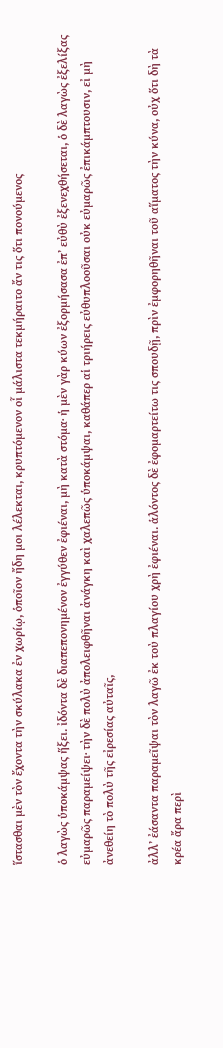ἵστασθαι μὲν τὸν ἔχοντα τὴν σκύλακα ἐν χωρίῳ, ὁποῖον ἤδη μοι λέλεκται, κρυπτόμενον οἷ μάλιστα τεκμήραιτο ἄν τις ὅτι πονούμενος

ὁ λαγὼς ὑποκάμψας ἥξει. ἰδόντα δὲ διαπεπονημένον ἐγγύθεν ἐφιέναι, μὴ κατὰ στόμα· ἡ μὲν γὰρ κύων ἐξορμήσασα ἐπʼ εὐθὺ ἐξενεχθήσεται, ὁ δὲ λαγὼς ἐξελίξας εὐμαρῶς παραμείψει· τὴν δὲ πολὺ ἀπολειφθῆναι ἀνάγκη καὶ χαλεπῶς ὑποκάμψαι, καθάπερ αἱ τριήρεις εὐθυπλοοῦσαι οὐκ εὐμαρῶς ἐπικάμπτουσιν, εἰ μὴ ἀνεθείη τὸ πολὺ τῆς εἰρεσίας αὐταῖς,

ἀλλʼ ἐάσαντα παραμεῖψαι τὸν λαγῶ ἐκ τοὺ πλαγίου χρὴ ἐφιέναι. ἁλόντος δὲ ἐφομαρτείτω τις σπουδῇ, πρὶν ἐμφορηθῆναι τοῦ αἵματος τὴν κύνα, οὐχ ὅτι δὴ τὰ κρέα ἄρα περὶ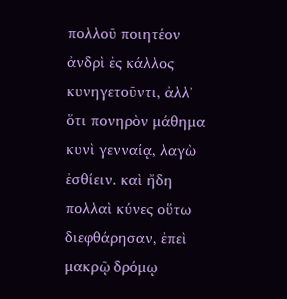πολλοῦ ποιητέον ἀνδρὶ ἐς κάλλος κυνηγετοῦντι, ἀλλʼ ὅτι πονηρὸν μάθημα κυνὶ γενναίᾳ, λαγὼ ἐσθίειν. καὶ ἤδη πολλαὶ κύνες οὕτω διεφθάρησαν, ἐπεὶ μακρῷ δρόμῳ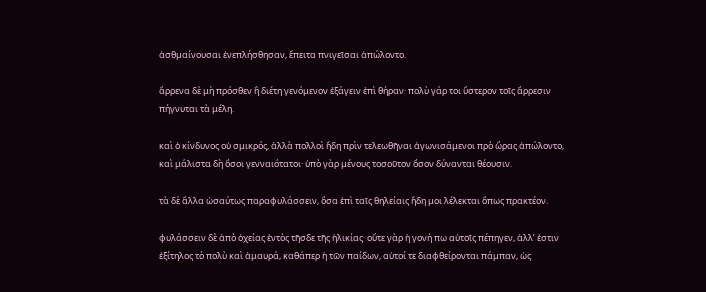ἀσθμαίνουσαι ἐνεπλήσθησαν, ἔπειτα πνιγεῖσαι ἀπώλοντο.

ἄρρενα δὲ μὴ πρόσθεν ἢ διέτη γενόμενον ἐξάγειν ἐπὶ θήραν· πολὺ γάρ τοι ὕστερον τοῖς ἄρρεσιν πήγνυται τὰ μέλη.

καὶ ὁ κίνδυνος οὐ σμικρός, ἀλλὰ πολλοὶ ἤδη πρὶν τελεωθῆναι ἀγωνισάμενοι πρὸ ὥρας ἀπώλοντο, καὶ μάλιστα δὴ ὅσοι γενναιότατοι· ὑπὸ γὰρ μένους τοσοῦτον ὅσον δύνανται θέουσιν.

τὰ δὲ ἄλλα ὡσαύτως παραφυλάσσειν, ὅσα ἐπὶ ταῖς θηλείαις ἤδη μοι λέλεκται ὅπως πρακτέον.

φυλάσσειν δὲ ἀπὸ ὀχείας ἐντὸς τῆσδε τῆς ἡλικίας· οὔτε γὰρ ἡ γονή πω αὐτοῖς πέπηγεν, ἀλλʼ ἐστιν ἐξίτηλος τὸ πολὺ καὶ ἀμαυρά, καθάπερ ἡ τῶν παίδων, αὐτοί τε διαφθείρονται πάμπαν, ὡς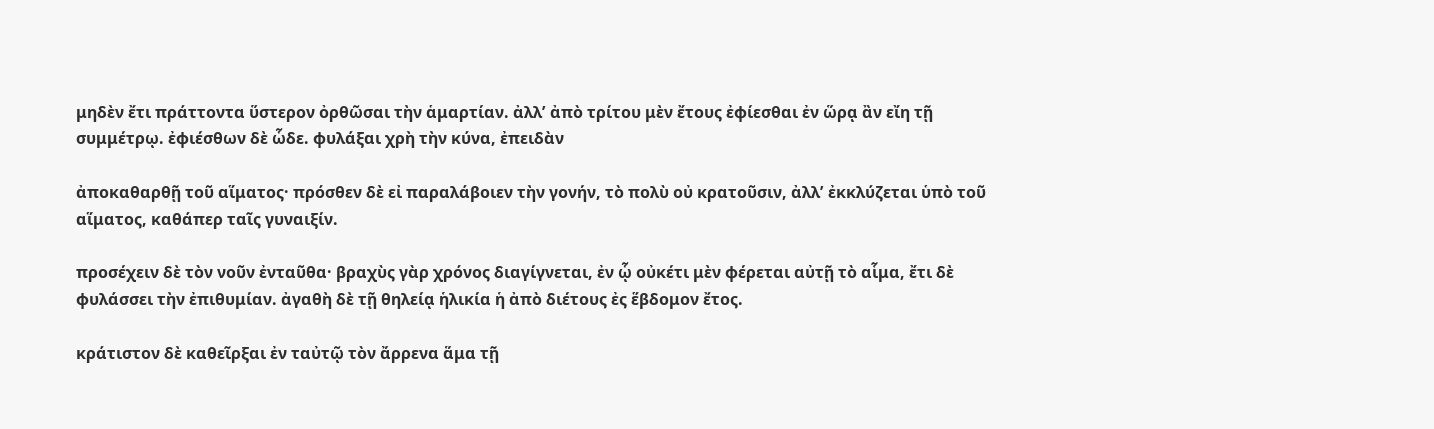μηδὲν ἔτι πράττοντα ὕστερον ὀρθῶσαι τὴν ἁμαρτίαν. ἀλλʼ ἀπὸ τρίτου μὲν ἔτους ἐφίεσθαι ἐν ὥρᾳ ἂν εἴη τῇ συμμέτρῳ. ἐφιέσθων δὲ ὧδε. φυλάξαι χρὴ τὴν κύνα, ἐπειδὰν

ἀποκαθαρθῇ τοῦ αἵματος· πρόσθεν δὲ εἰ παραλάβοιεν τὴν γονήν, τὸ πολὺ οὐ κρατοῦσιν, ἀλλʼ ἐκκλύζεται ὑπὸ τοῦ αἵματος, καθάπερ ταῖς γυναιξίν.

προσέχειν δὲ τὸν νοῦν ἐνταῦθα· βραχὺς γὰρ χρόνος διαγίγνεται, ἐν ᾧ οὐκέτι μὲν φέρεται αὐτῇ τὸ αἷμα, ἔτι δὲ φυλάσσει τὴν ἐπιθυμίαν. ἀγαθὴ δὲ τῇ θηλείᾳ ἡλικία ἡ ἀπὸ διέτους ἐς ἕβδομον ἔτος.

κράτιστον δὲ καθεῖρξαι ἐν ταὐτῷ τὸν ἄρρενα ἅμα τῇ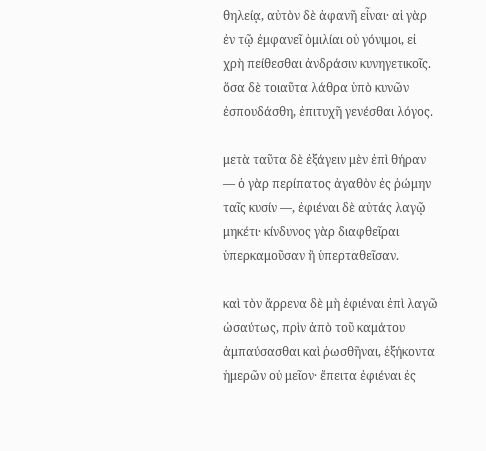θηλείᾳ, αὐτὸν δὲ ἀφανῆ εἶναι· αἱ γὰρ ἐν τῷ ἐμφανεῖ ὁμιλίαι οὐ γόνιμοι, εἰ χρὴ πείθεσθαι ἀνδράσιν κυνηγετικοῖς. ὅσα δὲ τοιαῦτα λάθρα ὑπὸ κυνῶν ἐσπουδάσθη, ἐπιτυχῆ γενέσθαι λόγος.

μετὰ ταῦτα δὲ ἐξάγειν μὲν ἐπὶ θήραν — ὁ γὰρ περίπατος ἀγαθὸν ἐς ῥώμην ταῖς κυσίν —, ἐφιέναι δὲ αὐτάς λαγῷ μηκέτι· κίνδυνος γὰρ διαφθεῖραι ὑπερκαμοῦσαν ἢ ὑπερταθεῖσαν.

καὶ τὸν ἄρρενα δὲ μὴ ἐφιέναι ἐπὶ λαγῶ ὡσαύτως, πρὶν ἀπὸ τοῦ καμάτου ἀμπαύσασθαι καὶ ῥωσθῆναι, ἑξήκοντα ἡμερῶν οὐ μεῖον· ἔπειτα ἐφιέναι ἐς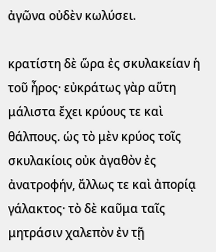ἀγῶνα οὐδὲν κωλύσει.

κρατίστη δὲ ὥρα ἐς σκυλακείαν ἡ τοῦ ἦρος· εὐκράτως γὰρ αὕτη μάλιστα ἔχει κρύους τε καὶ θάλπους. ὡς τὸ μὲν κρύος τοῖς σκυλακίοις οὐκ ἀγαθὸν ἐς ἀνατροφήν, ἄλλως τε καὶ ἀπορίᾳ γάλακτος· τὸ δὲ καῦμα ταῖς μητράσιν χαλεπὸν ἐν τῇ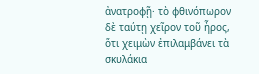ἀνατροφῇ· τὸ φθινόπωρον δὲ ταύτῃ χεῖρον τοῦ ἦρος, ὅτι χειμὼν ἐπιλαμβάνει τὰ σκυλάκια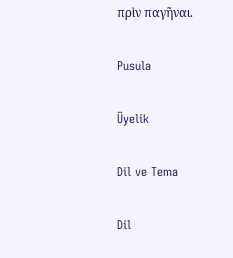πρὶν παγῆναι.

Pusula

Üyelik

Dil ve Tema

Dil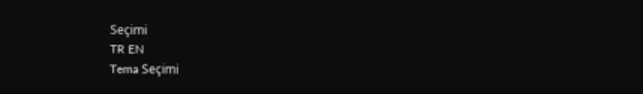Seçimi
TR EN
Tema Seçimi